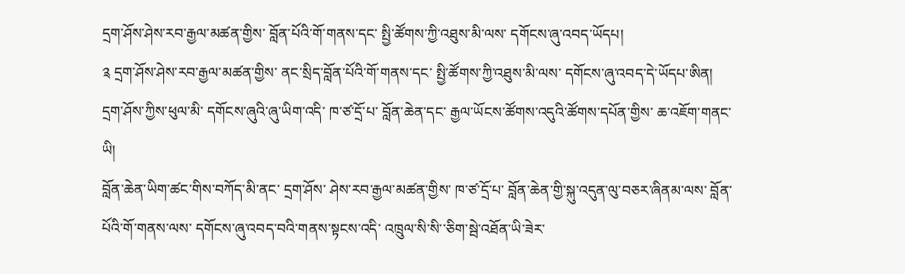དྲག་ཤོས་ཤེས་རབ་རྒྱལ་མཚན་གྱིས་ བློན་པོའི་གོ་གནས་དང་ སྤྱི་ཚོགས་ཀྱི་འཐུས་མི་ལས་ དགོངས་ཞུ་འབད་ཡོདཔ།
༉ དྲག་ཤོས་ཤེས་རབ་རྒྱལ་མཚན་གྱིས་ ནང་སྲིད་བློན་པོའི་གོ་གནས་དང་ སྤྱི་ཚོགས་ཀྱི་འཐུས་མི་ལས་ དགོངས་ཞུ་འབད་དེ་ཡོདཔ་ཨིན།
དྲག་ཤོས་ཀྱིས་ཕུལ་མི་ དགོངས་ཞུའི་ཞུ་ཡིག་འདི་ ཁ་ཙ་དྲོ་པ་ བློན་ཆེན་དང་ རྒྱལ་ཡོངས་ཚོགས་འདུའི་ཚོགས་དཔོན་གྱིས་ ཆ་འཇོག་གནང་ཡི།
བློན་ཆེན་ཡིག་ཚང་གིས་བཀོད་མི་ནང་ དྲག་ཤོས་ ཤེས་རབ་རྒྱལ་མཚན་གྱིས་ ཁ་ཙ་དྲོ་པ་ བློན་ཆེན་གྱི་སྐུ་འདུན་ལུ་བཅར་ཞིནམ་ལས་ བློན་པོའི་གོ་གནས་ལས་ དགོངས་ཞུ་འབད་བའི་གནས་སྟངས་འདི་ འཁྲུལ་སི་སི་་ཅིག་སྦེ་འཐོན་ཡི་ཟེར་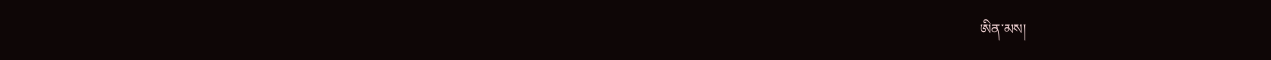ཨིན་མས།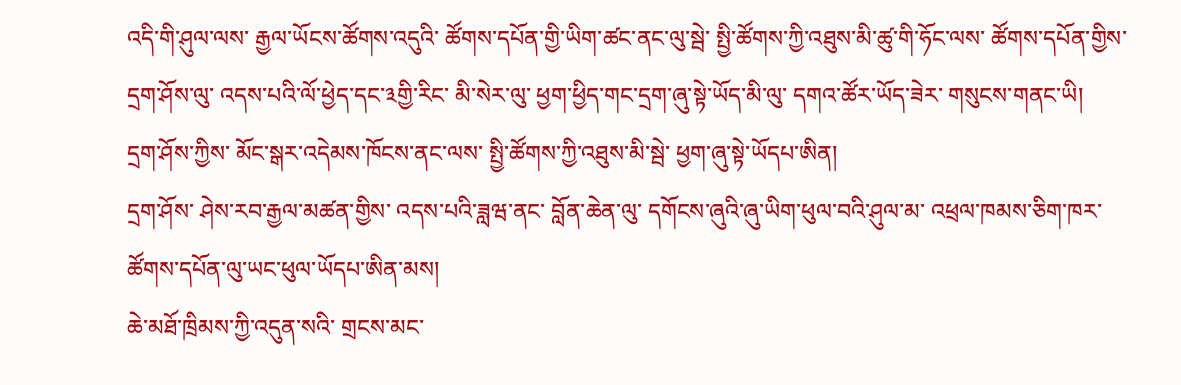འདི་གི་ཤུལ་ལས་ རྒྱལ་ཡོངས་ཚོགས་འདུའི་ ཚོགས་དཔོན་གྱི་ཡིག་ཚང་ནང་ལུ་སྦེ་ སྤྱི་ཚོགས་ཀྱི་འཐུས་མི་ཚུ་གི་ཧོང་ལས་ ཚོགས་དཔོན་གྱིས་ དྲག་ཤོས་ལུ་ འདས་པའི་ལོ་ཕྱེད་དང་༣གྱི་རིང་ མི་སེར་ལུ་ ཕྱག་ཕྱིད་གང་དྲག་ཞུ་སྟེ་ཡོད་མི་ལུ་ དགའ་ཚོར་ཡོད་ཟེར་ གསུངས་གནང་ཡི།
དྲག་ཤོས་ཀྱིས་ མོང་སྒར་འདེམས་ཁོངས་ནང་ལས་ སྤྱི་ཚོགས་ཀྱི་འཐུས་མི་སྦེ་ ཕྱག་ཞུ་སྟེ་ཡོདཔ་ཨིན།
དྲག་ཤོས་ ཤེས་རབ་རྒྱལ་མཚན་གྱིས་ འདས་པའི་ཟླཝ་ནང་ བློན་ཆེན་ལུ་ དགོངས་ཞུའི་ཞུ་ཡིག་ཕུལ་བའི་ཤུལ་མ་ འཕྲལ་ཁམས་ཅིག་ཁར་ ཚོགས་དཔོན་ལུ་ཡང་ཕུལ་ཡོདཔ་ཨིན་མས།
ཆེ་མཐོ་ཁྲིམས་ཀྱི་འདུན་སའི་ གྲངས་མང་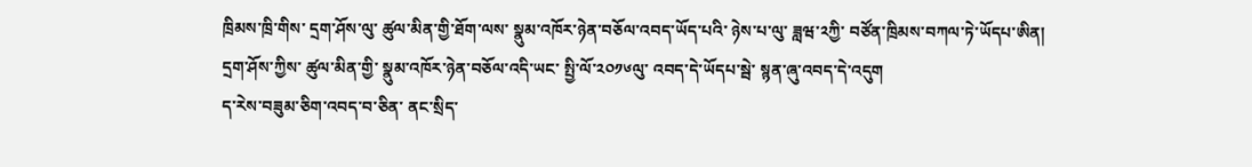ཁྲིམས་ཁྲི་གིས་ དྲག་ཤོས་ལུ་ ཚུལ་མིན་གྱི་ཐོག་ལས་ སྣུམ་འཁོར་ཉེན་བཅོལ་འབད་ཡོད་པའི་ ཉེས་པ་ལུ་ ཟླཝ་༢ཀྱི་ བཙོན་ཁྲིམས་བཀལ་ཏེ་ཡོདཔ་ཨིན།
དྲག་ཤོས་ཀྱིས་ ཚུལ་མིན་གྱི་ སྣུམ་འཁོར་ཉེན་བཅོལ་འདི་ཡང་ སྤྱི་ལོ་༢༠༡༦ལུ་ འབད་དེ་ཡོདཔ་སྦེ་ སྙན་ཞུ་འབད་དེ་འདུག
ད་རེས་བཟུམ་ཅིག་འབད་བ་ཅིན་ ནང་སྲིད་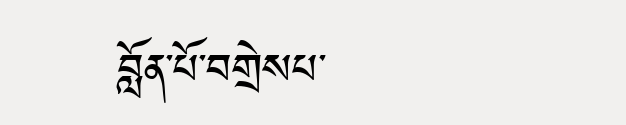བློན་པོ་བགྲེསཔ་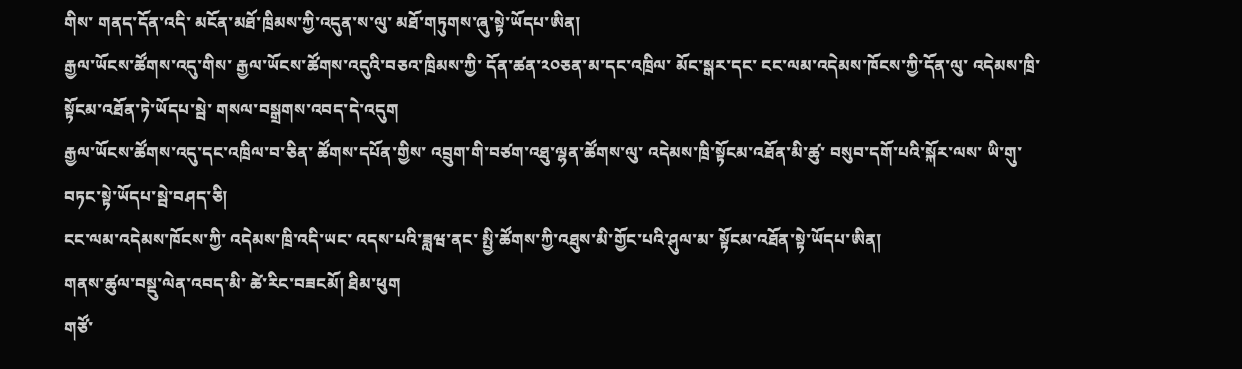གིས་ གནད་དོན་འདི་ མངོན་མཐོ་ཁྲིམས་ཀྱི་འདུན་ས་ལུ་ མཐོ་གཏུགས་ཞུ་སྟེ་ཡོདཔ་ཨིན།
རྒྱལ་ཡོངས་ཚོགས་འདུ་གིས་ རྒྱལ་ཡོངས་ཚོགས་འདུའི་བཅའ་ཁྲིམས་ཀྱི་ དོན་ཚན་༢༠ཅན་མ་དང་འཁྲིལ་ མོང་སྒར་དང་ ངང་ལམ་འདེམས་ཁོངས་ཀྱི་དོན་ལུ་ འདེམས་ཁྲི་སྟོངམ་འཐོན་ཏེ་ཡོདཔ་སྦེ་ གསལ་བསྒྲགས་འབད་དེ་འདུག
རྒྱལ་ཡོངས་ཚོགས་འདུ་དང་འཁྲིལ་བ་ཅིན་ ཚོགས་དཔོན་གྱིས་ འབྲུག་གི་བཙག་འཐུ་ལྷན་ཚོགས་ལུ་ འདེམས་ཁྲི་སྟོངམ་འཐོན་མི་ཚུ་ བསུབ་དགོ་པའི་སྐོར་ལས་ ཡི་གུ་བཏང་སྟེ་ཡོདཔ་སྦེ་བཤད་ཅི།
ངང་ལམ་འདེམས་ཁོངས་ཀྱི་ འདེམས་ཁྲི་འདི་ཡང་ འདས་པའི་ཟླཝ་ནང་ སྤྱི་ཚོགས་ཀྱི་འཐུས་མི་གྱོང་པའི་ཤུལ་མ་ སྟོངམ་འཐོན་སྟེ་ཡོདཔ་ཨིན།
གནས་ཚུལ་བསྡུ་ལེན་འབད་མི་ ཚེ་རིང་བཟངམོ། ཐིམ་ཕུག
གཙོ་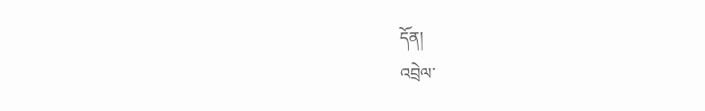དོན།
འབྲེལ་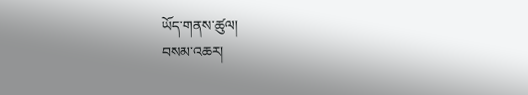ཡོད་གནས་ཚུལ།
བསམ་འཆར།